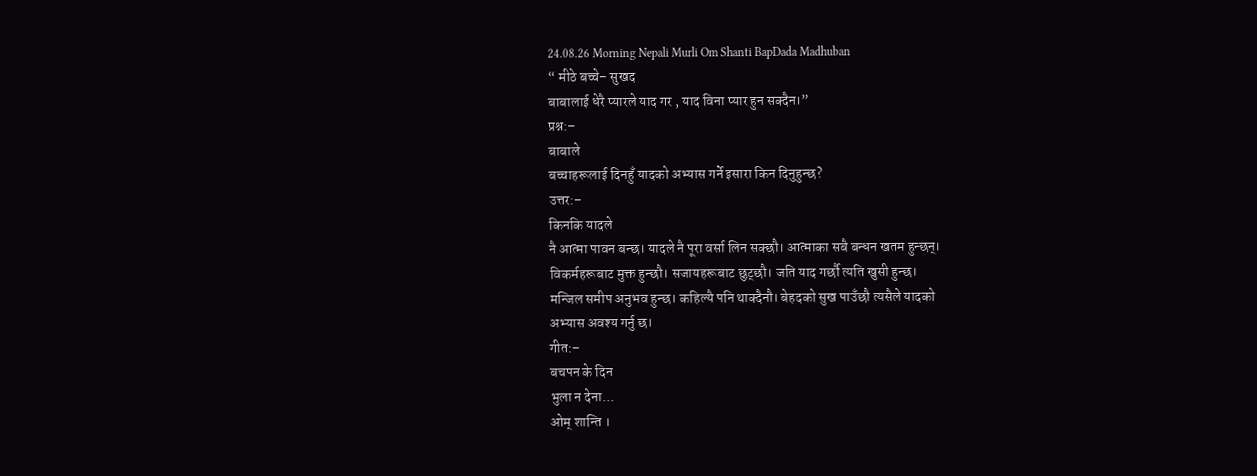24.08.26 Morning Nepali Murli Om Shanti BapDada Madhuban
“ मीठे बच्चे– सुखद
बाबालाई धेरै प्यारले याद गर , याद विना प्यार हुन सक्दैन।”
प्रश्न:–
बाबाले
बच्चाहरूलाई दिनहुँ यादको अभ्यास गर्ने इसारा किन दिनुहुन्छ?
उत्तर:–
किनकि यादले
नै आत्मा पावन बन्छ। यादले नै पूरा वर्सा लिन सक्छौ। आत्माका सबै बन्धन खतम हुन्छन्।
विकर्महरूबाट मुक्त हुन्छौ। सजायहरूबाट छुट्छौ। जति याद गर्छौ त्यति खुसी हुन्छ।
मन्जिल समीप अनुभव हुन्छ। कहिल्यै पनि थाक्दैनौ। बेहदको सुख पाउँछौ त्यसैले यादको
अभ्यास अवश्य गर्नु छ।
गीत:–
बचपन के दिन
भुला न देना...
ओम् शान्ति ।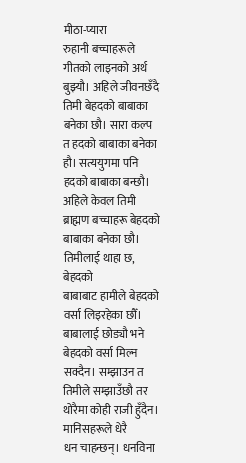मीठा-प्यारा
रुहानी बच्चाहरूले गीतको लाइनको अर्थ बुझ्यौ। अहिले जीवनछँदै तिमी बेहदको बाबाका
बनेका छौ। सारा कल्प त हदको बाबाका बनेका हौ। सत्ययुगमा पनि हदको बाबाका बन्छौ।
अहिले केवल तिमी ब्राह्मण बच्चाहरू बेहदको बाबाका बनेका छौ। तिमीलाई थाहा छ, बेहदको
बाबाबाट हामीले बेहदको वर्सा लिइरहेका छौँ। बाबालाई छोड्यौ भने बेहदको वर्सा मिल्न
सक्दैन। सम्झाउन त तिमीले सम्झाउँछौ तर थोरैमा कोही राजी हुँदैन। मानिसहरूले धेरै
धन चाहन्छन्। धनविना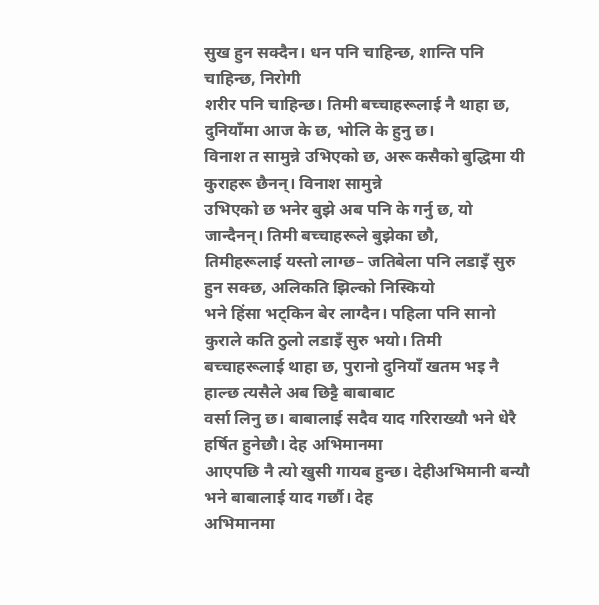सुख हुन सक्दैन। धन पनि चाहिन्छ, शान्ति पनि चाहिन्छ, निरोगी
शरीर पनि चाहिन्छ। तिमी बच्चाहरूलाई नै थाहा छ, दुनियाँमा आज के छ, भोलि के हुनु छ।
विनाश त सामुन्ने उभिएको छ, अरू कसैको बुद्धिमा यी कुराहरू छैनन्। विनाश सामुन्ने
उभिएको छ भनेर बुझे अब पनि के गर्नु छ, यो जान्दैनन्। तिमी बच्चाहरूले बुझेका छौ,
तिमीहरूलाई यस्तो लाग्छ– जतिबेला पनि लडाइँ सुरु हुन सक्छ, अलिकति झिल्को निस्कियो
भने हिंसा भट्किन बेर लाग्दैन। पहिला पनि सानो कुराले कति ठुलो लडाइँ सुरु भयो। तिमी
बच्चाहरूलाई थाहा छ, पुरानो दुनियाँ खतम भइ नै हाल्छ त्यसैले अब छिट्टै बाबाबाट
वर्सा लिनु छ। बाबालाई सदैव याद गरिराख्यौ भने धेरै हर्षित हुनेछौ। देह अभिमानमा
आएपछि नै त्यो खुसी गायब हुन्छ। देहीअभिमानी बन्यौ भने बाबालाई याद गर्छौ। देह
अभिमानमा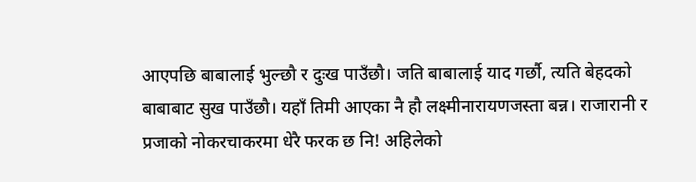आएपछि बाबालाई भुल्छौ र दुःख पाउँछौ। जति बाबालाई याद गर्छौ, त्यति बेहदको
बाबाबाट सुख पाउँछौ। यहाँ तिमी आएका नै हौ लक्ष्मीनारायणजस्ता बन्न। राजारानी र
प्रजाको नोकरचाकरमा धेरै फरक छ नि! अहिलेको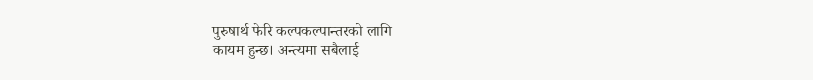पुरुषार्थ फेरि कल्पकल्पान्तरको लागि
कायम हुन्छ। अन्त्यमा सबैलाई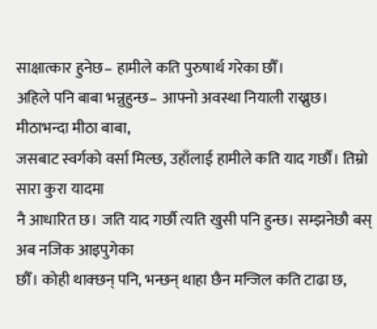साक्षात्कार हुनेछ– हामीले कति पुरुषार्थ गरेका छौँ।
अहिले पनि बाबा भन्नुहुन्छ– आफ्नो अवस्था नियाली राख्नुछ। मीठाभन्दा मीठा बाबा,
जसबाट स्वर्गको वर्सा मिल्छ, उहाँलाई हामीले कति याद गर्छौँ। तिम्रो सारा कुरा यादमा
नै आधारित छ। जति याद गर्छौ त्यति खुसी पनि हुन्छ। सम्झनेछौ बस् अब नजिक आइपुगेका
छौँ। कोही थाक्छन् पनि, भन्छन् थाहा छैन मन्जिल कति टाढा छ,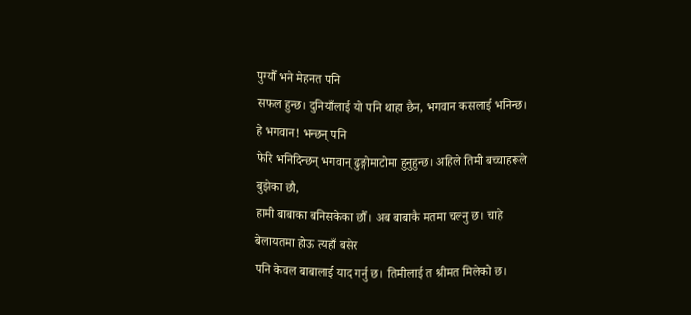पुग्यौँ भने मेहनत पनि
सफल हुन्छ। दुनियाँलाई यो पनि थाहा छैन, भगवान कसलाई भनिन्छ। हे भगवान! भन्छन् पनि
फेरि भनिदिन्छन् भगवान् ढुङ्गोमाटोमा हुनुहुन्छ। अहिले तिमी बच्चाहरूले बुझेका छौ,
हामी बाबाका बनिसकेका छौँ। अब बाबाकै मतमा चल्नु छ। चाहे बेलायतमा होऊ त्यहाँ बसेर
पनि केवल बाबालाई याद गर्नु छ। तिमीलाई त श्रीमत मिलेको छ।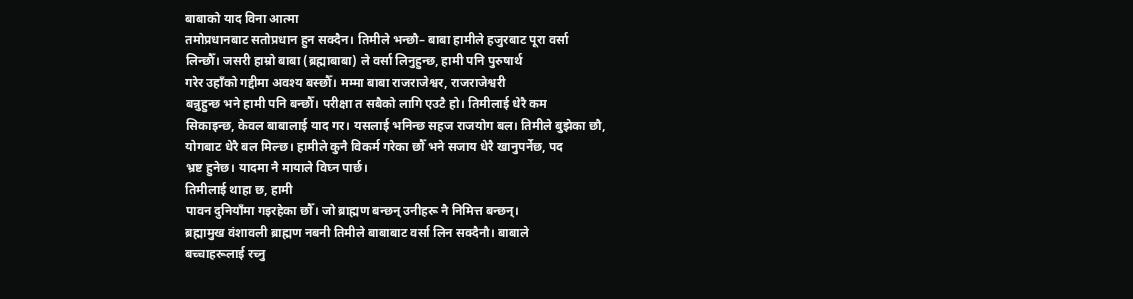बाबाको याद विना आत्मा
तमोप्रधानबाट सतोप्रधान हुन सक्दैन। तिमीले भन्छौ– बाबा हामीले हजुरबाट पूरा वर्सा
लिन्छौँ। जसरी हाम्रो बाबा (ब्रह्माबाबा) ले वर्सा लिनुहुन्छ, हामी पनि पुरुषार्थ
गरेर उहाँको गद्दीमा अवश्य बस्छौँ। मम्मा बाबा राजराजेश्वर, राजराजेश्वरी
बन्नुहुन्छ भने हामी पनि बन्छौँ। परीक्षा त सबैको लागि एउटै हो। तिमीलाई धेरै कम
सिकाइन्छ, केवल बाबालाई याद गर। यसलाई भनिन्छ सहज राजयोग बल। तिमीले बुझेका छौ,
योगबाट धेरै बल मिल्छ। हामीले कुनै विकर्म गरेका छौँ भने सजाय धेरै खानुपर्नेछ, पद
भ्रष्ट हुनेछ। यादमा नै मायाले विघ्न पार्छ।
तिमीलाई थाहा छ, हामी
पावन दुनियाँमा गइरहेका छौँ। जो ब्राह्मण बन्छन् उनीहरू नै निमित्त बन्छन्।
ब्रह्मामुख वंशावली ब्राह्मण नबनी तिमीले बाबाबाट वर्सा लिन सक्दैनौ। बाबाले
बच्चाहरूलाई रच्नु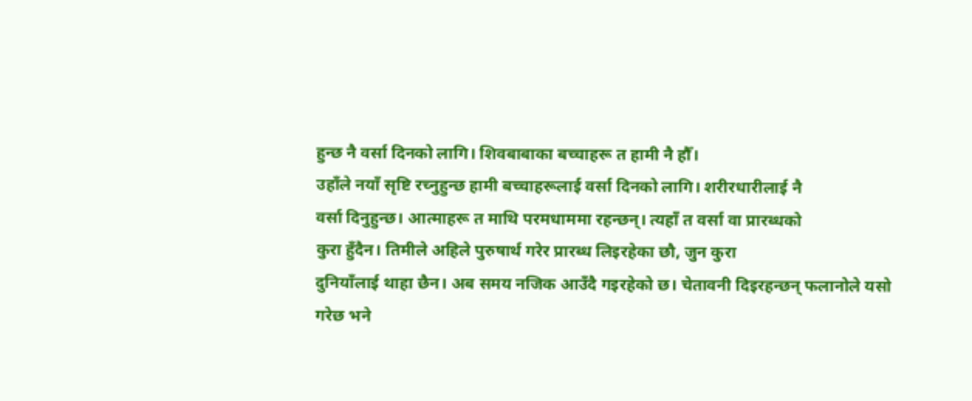हुन्छ नै वर्सा दिनको लागि। शिवबाबाका बच्चाहरू त हामी नै हौँ।
उहाँले नयाँ सृष्टि रच्नुहुन्छ हामी बच्चाहरूलाई वर्सा दिनको लागि। शरीरधारीलाई नै
वर्सा दिनुहुन्छ। आत्माहरू त माथि परमधाममा रहन्छन्। त्यहाँ त वर्सा वा प्रारब्धको
कुरा हुँदैन। तिमीले अहिले पुरुषार्थ गरेर प्रारब्ध लिइरहेका छौ, जुन कुरा
दुनियाँलाई थाहा छैन। अब समय नजिक आउँदै गइरहेको छ। चेतावनी दिइरहन्छन् फलानोले यसो
गरेछ भने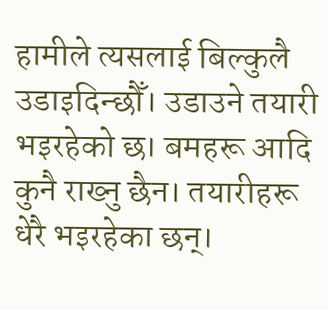हामीले त्यसलाई बिल्कुलै उडाइदिन्छौँ। उडाउने तयारी भइरहेको छ। बमहरू आदि
कुनै राख्नु छैन। तयारीहरू धेरै भइरहेका छन्।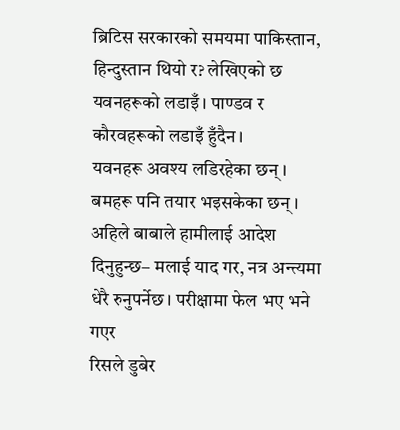ब्रिटिस सरकारको समयमा पाकिस्तान,
हिन्दुस्तान थियो र? लेखिएको छ यवनहरूको लडाइँ। पाण्डव र कौरवहरूको लडाइँ हुँदैन।
यवनहरू अवश्य लडिरहेका छन्। बमहरू पनि तयार भइसकेका छन्। अहिले बाबाले हामीलाई आदेश
दिनुहुन्छ– मलाई याद गर, नत्र अन्त्यमा धेरै रुनुपर्नेछ। परीक्षामा फेल भए भने गएर
रिसले डुबेर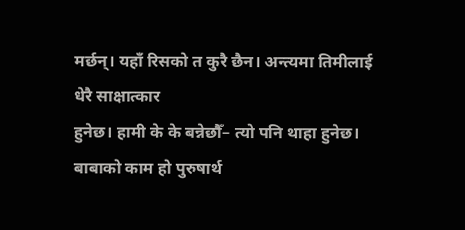मर्छन्। यहाँ रिसको त कुरै छैन। अन्त्यमा तिमीलाई धेरै साक्षात्कार
हुनेछ। हामी के के बन्नेछौँ– त्यो पनि थाहा हुनेछ। बाबाको काम हो पुरुषार्थ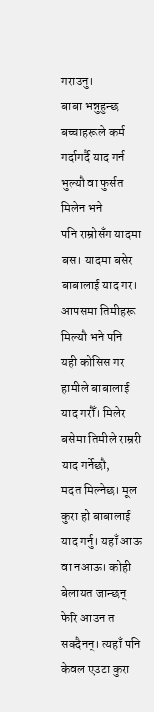गराउनु।
बाबा भन्नुहुन्छ बच्चाहरूले कर्म गर्दागर्दै याद गर्न भुल्यौ वा फुर्सत मिलेन भने
पनि राम्रोसँग यादमा बस। यादमा बसेर बाबालाई याद गर। आपसमा तिमीहरू मिल्यौ भने पनि
यही कोसिस गर हामीले बाबालाई याद गरौँ। मिलेर बसेमा तिमीले राम्ररी याद गर्नेछौ,
मदत मिल्नेछ। मूल कुरा हो बाबालाई याद गर्नु। यहाँ आऊ वा नआऊ। कोही बेलायत जान्छन्
फेरि आउन त सक्दैनन्। त्यहाँ पनि केवल एउटा कुरा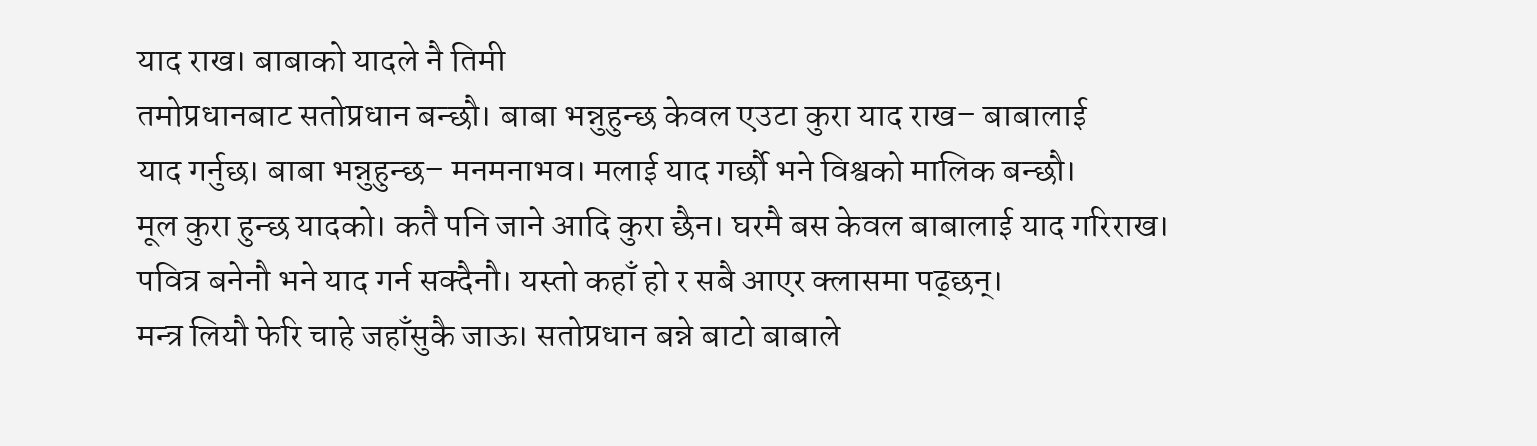याद राख। बाबाको यादले नै तिमी
तमोप्रधानबाट सतोप्रधान बन्छौ। बाबा भन्नुहुन्छ केवल एउटा कुरा याद राख– बाबालाई
याद गर्नुछ। बाबा भन्नुहुन्छ– मनमनाभव। मलाई याद गर्छौ भने विश्वको मालिक बन्छौ।
मूल कुरा हुन्छ यादको। कतै पनि जाने आदि कुरा छैन। घरमै बस केवल बाबालाई याद गरिराख।
पवित्र बनेनौ भने याद गर्न सक्दैनौ। यस्तो कहाँ हो र सबै आएर क्लासमा पढ्छन्।
मन्त्र लियौ फेरि चाहे जहाँसुकै जाऊ। सतोप्रधान बन्ने बाटो बाबाले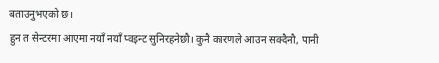बताउनुभएको छ।
हुन त सेन्टरमा आएमा नयाँ नयाँ प्वइन्ट सुनिरहनेछौ। कुनै कारणले आउन सक्दैनौ, पानी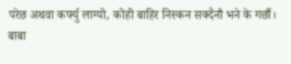परेछ अथवा कर्फ्यु लाग्यो, कोही बाहिर निस्कन सक्दैनौ भने के गर्छौ। बाबा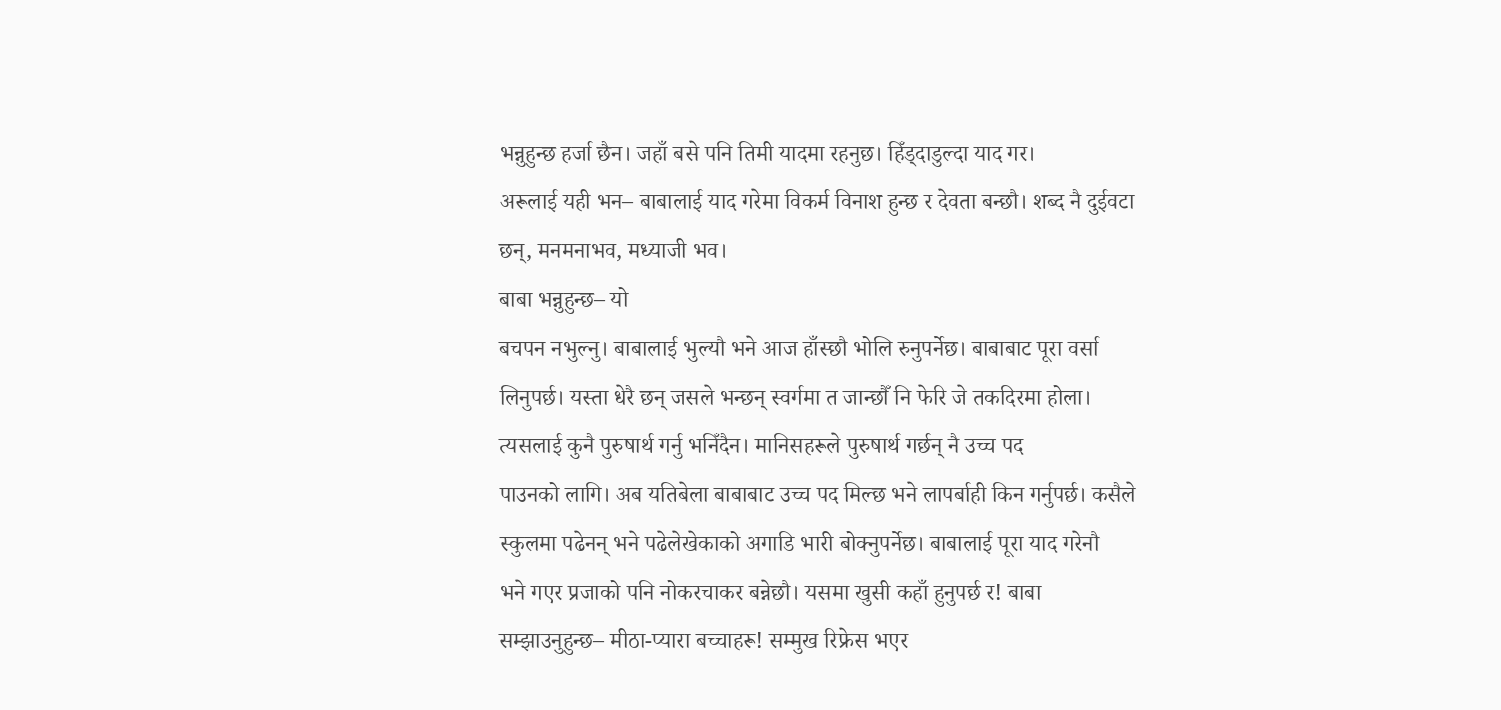भन्नुहुन्छ हर्जा छैन। जहाँ बसे पनि तिमी यादमा रहनुछ। हिँड्दाडुल्दा याद गर।
अरूलाई यही भन– बाबालाई याद गरेमा विकर्म विनाश हुन्छ र देवता बन्छौ। शब्द नै दुईवटा
छन्, मनमनाभव, मध्याजी भव।
बाबा भन्नुहुन्छ– यो
बचपन नभुल्नु। बाबालाई भुल्यौ भने आज हाँस्छौ भोलि रुनुपर्नेछ। बाबाबाट पूरा वर्सा
लिनुपर्छ। यस्ता धेरै छन् जसले भन्छन् स्वर्गमा त जान्छौँ नि फेरि जे तकदिरमा होला।
त्यसलाई कुनै पुरुषार्थ गर्नु भनिँदैन। मानिसहरूले पुरुषार्थ गर्छन् नै उच्च पद
पाउनको लागि। अब यतिबेला बाबाबाट उच्च पद मिल्छ भने लापर्बाही किन गर्नुपर्छ। कसैले
स्कुलमा पढेनन् भने पढेलेखेकाको अगाडि भारी बोक्नुपर्नेछ। बाबालाई पूरा याद गरेनौ
भने गएर प्रजाको पनि नोकरचाकर बन्नेछौ। यसमा खुसी कहाँ हुनुपर्छ र! बाबा
सम्झाउनुहुन्छ– मीठा-प्यारा बच्चाहरू! सम्मुख रिफ्रेस भएर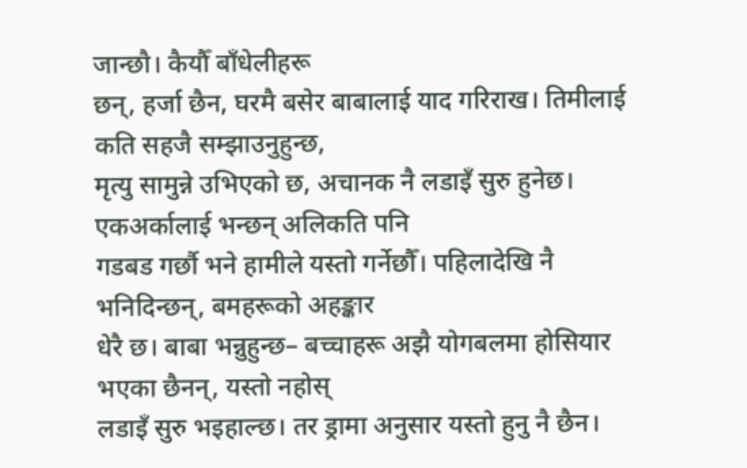जान्छौ। कैयौँ बाँधेलीहरू
छन्, हर्जा छैन, घरमै बसेर बाबालाई याद गरिराख। तिमीलाई कति सहजै सम्झाउनुहुन्छ,
मृत्यु सामुन्ने उभिएको छ, अचानक नै लडाइँ सुरु हुनेछ। एकअर्कालाई भन्छन् अलिकति पनि
गडबड गर्छौ भने हामीले यस्तो गर्नेछौँ। पहिलादेखि नै भनिदिन्छन्, बमहरूको अहङ्कार
धेरै छ। बाबा भन्नुहुन्छ– बच्चाहरू अझै योगबलमा होसियार भएका छैनन्, यस्तो नहोस्
लडाइँ सुरु भइहाल्छ। तर ड्रामा अनुसार यस्तो हुनु नै छैन।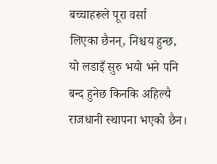बच्चाहरूले पूरा वर्सा
लिएका छैनन्, निश्चय हुन्छ, यो लडाइँ सुरु भयो भने पनि बन्द हुनेछ किनकि अहिल्यै
राजधानी स्थापना भएको छैन।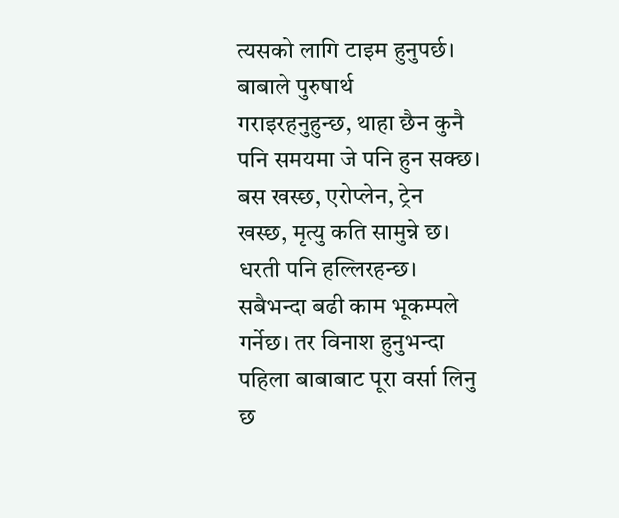त्यसको लागि टाइम हुनुपर्छ। बाबाले पुरुषार्थ
गराइरहनुहुन्छ, थाहा छैन कुनै पनि समयमा जे पनि हुन सक्छ। बस खस्छ, एरोप्लेन, ट्रेन
खस्छ, मृत्यु कति सामुन्ने छ। धरती पनि हल्लिरहन्छ। सबैभन्दा बढी काम भूकम्पले
गर्नेछ। तर विनाश हुनुभन्दा पहिला बाबाबाट पूरा वर्सा लिनु छ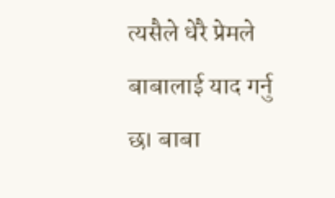त्यसैले धेरै प्रेमले
बाबालाई याद गर्नु छ। बाबा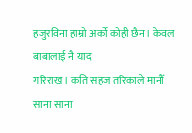हजुरविना हाम्रो अर्को कोही छैन। केवल बाबालाई नै याद
गरिराख। कति सहज तरिकाले मानौँ साना साना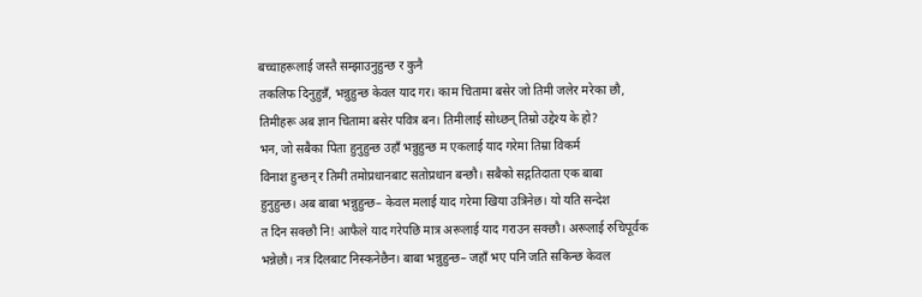बच्चाहरूलाई जस्तै सम्झाउनुहुन्छ र कुनै
तकलिफ दिनुहुन्नँ, भन्नुहुन्छ केवल याद गर। काम चितामा बसेर जो तिमी जलेर मरेका छौ,
तिमीहरू अब ज्ञान चितामा बसेर पवित्र बन। तिमीलाई सोध्छन् तिम्रो उद्देश्य के हो?
भन, जो सबैका पिता हुनुहुन्छ उहाँ भन्नुहुन्छ म एकलाई याद गरेमा तिम्रा विकर्म
विनाश हुन्छन् र तिमी तमोप्रधानबाट सतोप्रधान बन्छौ। सबैको सद्गतिदाता एक बाबा
हुनुहुन्छ। अब बाबा भन्नुहुन्छ– केवल मलाई याद गरेमा खिया उत्रिनेछ। यो यति सन्देश
त दिन सक्छौ नि! आफैले याद गरेपछि मात्र अरूलाई याद गराउन सक्छौ। अरूलाई रुचिपूर्वक
भन्नेछौ। नत्र दिलबाट निस्कनेछैन। बाबा भन्नुहुन्छ– जहाँ भए पनि जति सकिन्छ केवल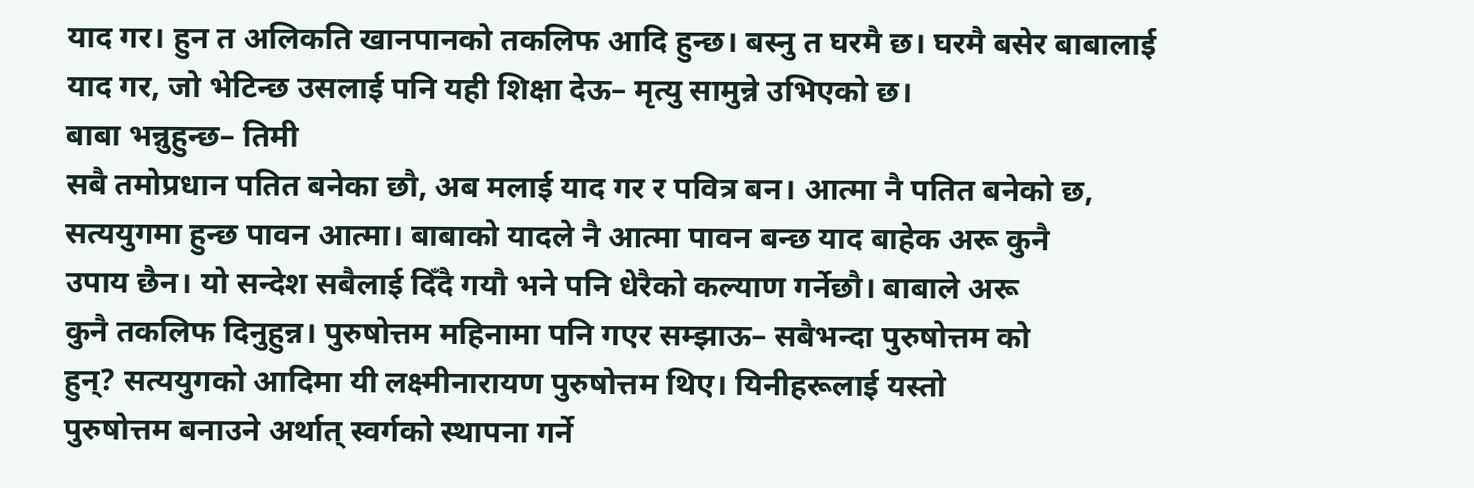याद गर। हुन त अलिकति खानपानको तकलिफ आदि हुन्छ। बस्नु त घरमै छ। घरमै बसेर बाबालाई
याद गर, जो भेटिन्छ उसलाई पनि यही शिक्षा देऊ– मृत्यु सामुन्ने उभिएको छ।
बाबा भन्नुहुन्छ– तिमी
सबै तमोप्रधान पतित बनेका छौ, अब मलाई याद गर र पवित्र बन। आत्मा नै पतित बनेको छ,
सत्ययुगमा हुन्छ पावन आत्मा। बाबाको यादले नै आत्मा पावन बन्छ याद बाहेक अरू कुनै
उपाय छैन। यो सन्देश सबैलाई दिँदै गयौ भने पनि धेरैको कल्याण गर्नेछौ। बाबाले अरू
कुनै तकलिफ दिनुहुन्न। पुरुषोत्तम महिनामा पनि गएर सम्झाऊ– सबैभन्दा पुरुषोत्तम को
हुन्? सत्ययुगको आदिमा यी लक्ष्मीनारायण पुरुषोत्तम थिए। यिनीहरूलाई यस्तो
पुरुषोत्तम बनाउने अर्थात् स्वर्गको स्थापना गर्ने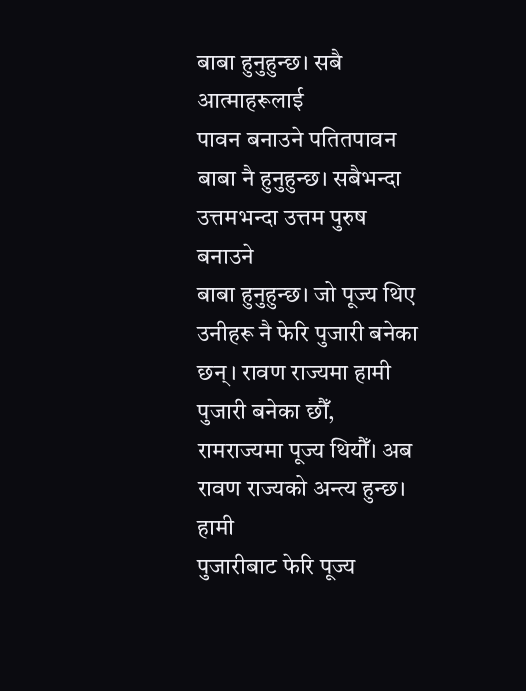बाबा हुनुहुन्छ। सबै आत्माहरूलाई
पावन बनाउने पतितपावन बाबा नै हुनुहुन्छ। सबैभन्दा उत्तमभन्दा उत्तम पुरुष बनाउने
बाबा हुनुहुन्छ। जो पूज्य थिए उनीहरू नै फेरि पुजारी बनेका छन्। रावण राज्यमा हामी
पुजारी बनेका छौँ, रामराज्यमा पूज्य थियौँ। अब रावण राज्यको अन्त्य हुन्छ। हामी
पुजारीबाट फेरि पूज्य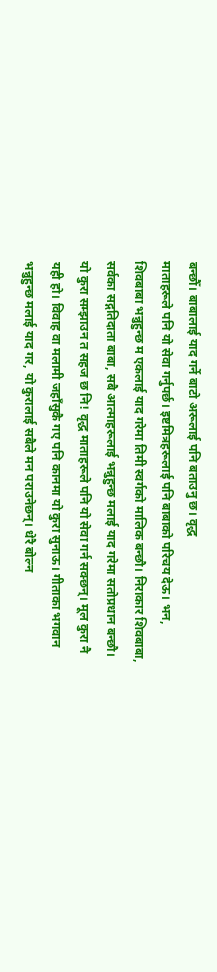बन्छौँ। बाबालाई याद गर्ने बाटो अरूलाई पनि बताउनु छ। वृद्ध
माताहरूले पनि यो सेवा गर्नुपर्छ। इष्टमित्रहरूलाई पनि बाबाको परिचय देऊ। भन,
शिवबाबा भन्नुहुन्छ म एकलाई याद गरेमा तिमी स्वर्गको मालिक बन्छौ। निराकार शिवबाबा,
सर्वका सद्गतिदाता बाबा, सबै आत्माहरूलाई भन्नुहुन्छ मलाई याद गरेमा सतोप्रधान बन्छौ।
यो कुरा सम्झाउन त सहज छ नि! वृद्ध माताहरूले पनि यो सेवा गर्न सक्छन्। मूल कुरा नै
यही हो। विवाह वा मलामी जहाँसुकै गए पनि कानमा यो कुरा सुनाऊ। गीताका भगवान
भन्नुहुन्छ मलाई याद गर, यो कुरालाई सबैले मन पराउनेछन्। धेरै बोल्न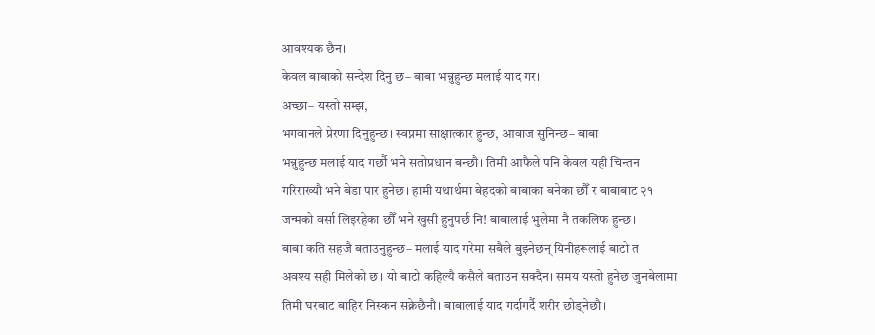आवश्यक छैन।
केवल बाबाको सन्देश दिनु छ– बाबा भन्नुहुन्छ मलाई याद गर।
अच्छा– यस्तो सम्झ,
भगवानले प्रेरणा दिनुहुन्छ। स्वप्नमा साक्षात्कार हुन्छ, आवाज सुनिन्छ– बाबा
भन्नुहुन्छ मलाई याद गर्छौ भने सतोप्रधान बन्छौ। तिमी आफैले पनि केवल यही चिन्तन
गरिराख्यौ भने बेडा पार हुनेछ। हामी यथार्थमा बेहदको बाबाका बनेका छौँ र बाबाबाट २१
जन्मको वर्सा लिइरहेका छौँ भने खुसी हुनुपर्छ नि! बाबालाई भुलेमा नै तकलिफ हुन्छ।
बाबा कति सहजै बताउनुहुन्छ– मलाई याद गरेमा सबैले बुझ्नेछन् यिनीहरूलाई बाटो त
अवश्य सही मिलेको छ। यो बाटो कहिल्यै कसैले बताउन सक्दैन। समय यस्तो हुनेछ जुनबेलामा
तिमी घरबाट बाहिर निस्कन सक्नेछैनौ। बाबालाई याद गर्दागर्दै शरीर छोड्नेछौ।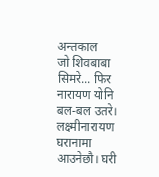अन्तकाल
जो शिवबाबा सिमरे... फिर नारायण योनि बल-बल उतरे। लक्ष्मीनारायण घरानामा आउनेछौ। घरी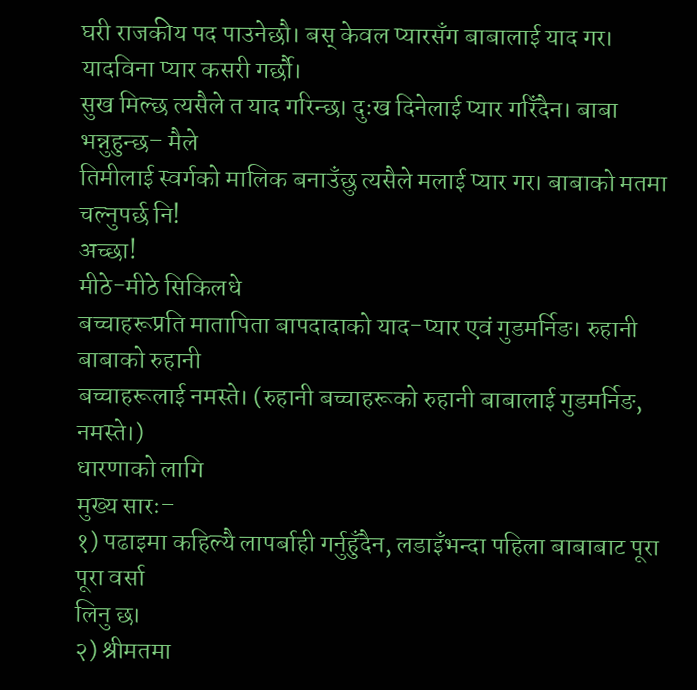घरी राजकीय पद पाउनेछौ। बस् केवल प्यारसँग बाबालाई याद गर। यादविना प्यार कसरी गर्छौ।
सुख मिल्छ त्यसैले त याद गरिन्छ। दुःख दिनेलाई प्यार गरिँदैन। बाबा भन्नुहुन्छ– मैले
तिमीलाई स्वर्गको मालिक बनाउँछु त्यसैले मलाई प्यार गर। बाबाको मतमा चल्नुपर्छ नि!
अच्छा!
मीठे-मीठे सिकिलधे
बच्चाहरूप्रति मातापिता बापदादाको याद-प्यार एवं गुडमर्निङ। रुहानी बाबाको रुहानी
बच्चाहरूलाई नमस्ते। (रुहानी बच्चाहरूको रुहानी बाबालाई गुडमर्निङ, नमस्ते।)
धारणाको लागि
मुख्य सारः–
१) पढाइमा कहिल्यै लापर्बाही गर्नुहुँदैन, लडाइँभन्दा पहिला बाबाबाट पूरा पूरा वर्सा
लिनु छ।
२) श्रीमतमा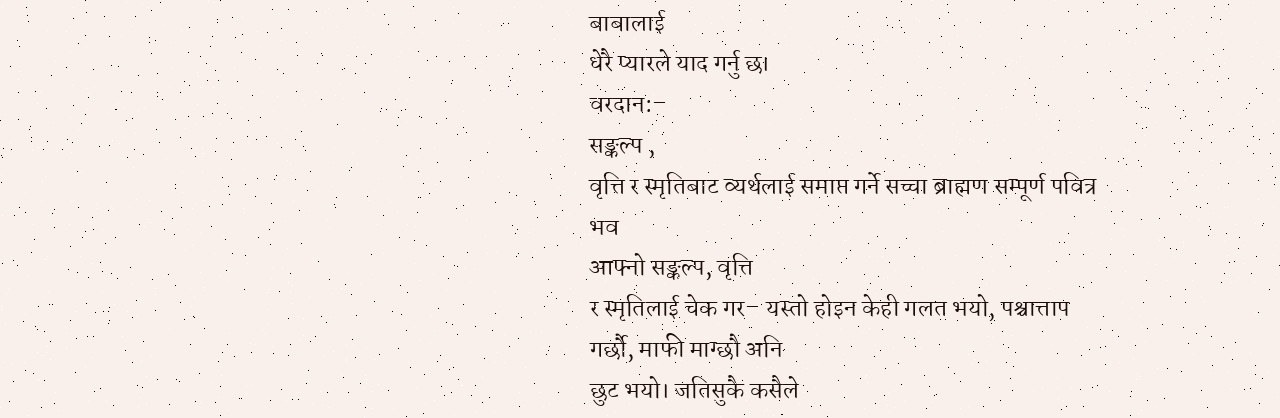बाबालाई
धेरै प्यारले याद गर्नु छ।
वरदान:–
सङ्कल्प ,
वृत्ति र स्मृतिबाट व्यर्थलाई समाप्त गर्ने सच्चा ब्राह्मण सम्पूर्ण पवित्र भव
आफ्नो सङ्कल्प, वृत्ति
र स्मृतिलाई चेक गर– यस्तो होइन केही गलत भयो, पश्चात्ताप गर्छौ, माफी माग्छौ अनि
छुट भयो। जतिसुकै कसैले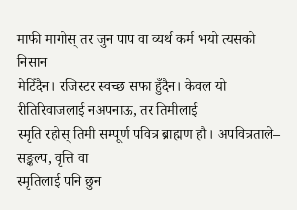माफी मागोस् तर जुन पाप वा व्यर्थ कर्म भयो त्यसको निसान
मेटिँदैन। रजिस्टर स्वच्छ सफा हुँदैन। केवल यो रीतिरिवाजलाई नअपनाऊ, तर तिमीलाई
स्मृति रहोस् तिमी सम्पूर्ण पवित्र ब्राह्मण हौ। अपवित्रताले– सङ्कल्प, वृत्ति वा
स्मृतिलाई पनि छुन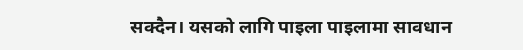सक्दैन। यसको लागि पाइला पाइलामा सावधान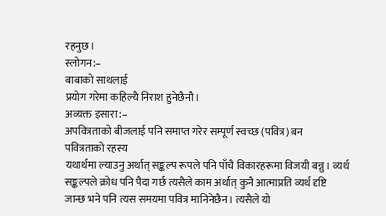रहनुछ।
स्लोगन:–
बाबाको साथलाई
प्रयोग गरेमा कहिल्यै निराश हुनेछैनौ।
अव्यक्त इसारा:–
अपवित्रताको बीजलाई पनि समाप्त गरेर सम्पूर्ण स्वच्छ (पवित्र) बन
पवित्रताको रहस्य
यथार्थमा ल्याउनु अर्थात् सङ्कल्प रूपले पनि पाँचै विकारहरूमा विजयी बन्नु। व्यर्थ
सङ्कल्पले क्रोध पनि पैदा गर्छ त्यसैले काम अर्थात् कुनै आत्माप्रति व्यर्थ दृष्टि
जान्छ भने पनि त्यस समयमा पवित्र मानिनेछैन। त्यसैले यो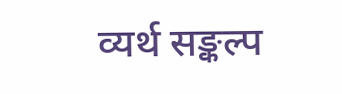व्यर्थ सङ्कल्प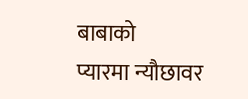बाबाको
प्यारमा न्यौछावर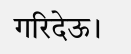गरिदेऊ।